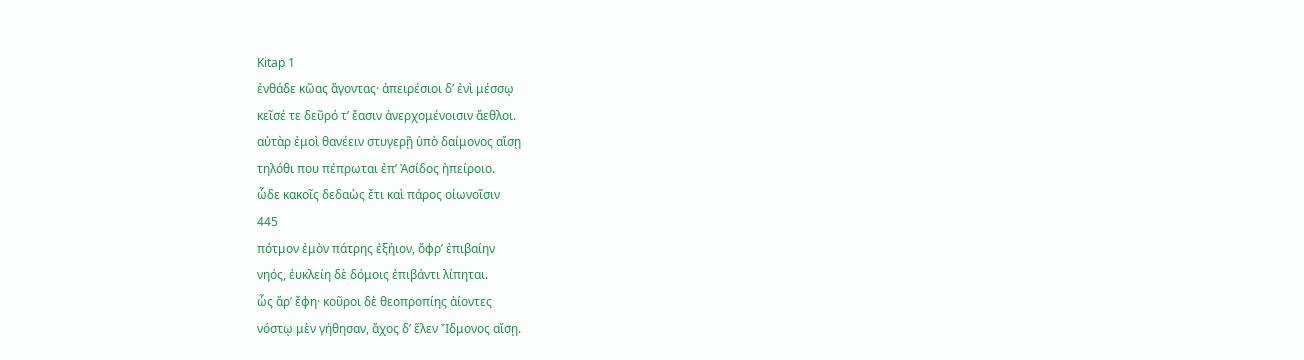Kitap 1
ἐνθάδε κῶας ἄγοντας· ἀπειρέσιοι δʼ ἐνὶ μέσσῳ
κεῖσέ τε δεῦρό τʼ ἔασιν ἀνερχομένοισιν ἄεθλοι.
αὐτὰρ ἐμοὶ θανέειν στυγερῇ ὑπὸ δαίμονος αἴσῃ
τηλόθι που πέπρωται ἐπʼ Ἀσίδος ἠπείροιο.
ὧδε κακοῖς δεδαὼς ἔτι καὶ πάρος οἰωνοῖσιν
445
πότμον ἐμὸν πάτρης ἐξήιον, ὄφρʼ ἐπιβαίην
νηός, ἐυκλείη δὲ δόμοις ἐπιβάντι λίπηται.
ὧς ἄρʼ ἔφη· κοῦροι δὲ θεοπροπίης ἀίοντες
νόστῳ μὲν γήθησαν, ἄχος δʼ ἕλεν Ἴδμονος αἴσῃ.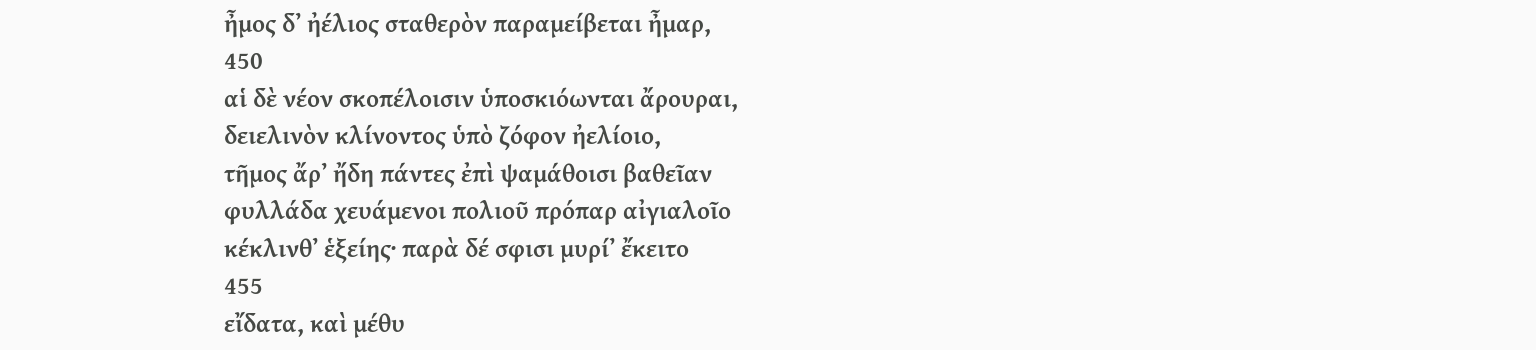ἦμος δʼ ἠέλιος σταθερὸν παραμείβεται ἦμαρ,
450
αἱ δὲ νέον σκοπέλοισιν ὑποσκιόωνται ἄρουραι,
δειελινὸν κλίνοντος ὑπὸ ζόφον ἠελίοιο,
τῆμος ἄρʼ ἤδη πάντες ἐπὶ ψαμάθοισι βαθεῖαν
φυλλάδα χευάμενοι πολιοῦ πρόπαρ αἰγιαλοῖο
κέκλινθʼ ἑξείης· παρὰ δέ σφισι μυρίʼ ἔκειτο
455
εἴδατα, καὶ μέθυ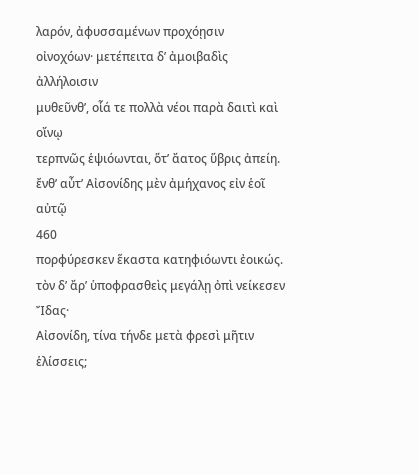λαρόν, ἀφυσσαμένων προχόῃσιν
οἰνοχόων· μετέπειτα δʼ ἀμοιβαδὶς ἀλλήλοισιν
μυθεῦνθʼ, οἷά τε πολλὰ νέοι παρὰ δαιτὶ καὶ οἴνῳ
τερπνῶς ἑψιόωνται, ὅτʼ ἄατος ὕβρις ἀπείη.
ἔνθʼ αὖτʼ Αἰσονίδης μὲν ἀμήχανος εἰν ἑοῖ αὐτῷ
460
πορφύρεσκεν ἕκαστα κατηφιόωντι ἐοικώς.
τὸν δʼ ἄρʼ ὑποφρασθεὶς μεγάλῃ ὀπὶ νείκεσεν Ἴδας·
Αἰσονίδη, τίνα τήνδε μετὰ φρεσὶ μῆτιν ἑλίσσεις;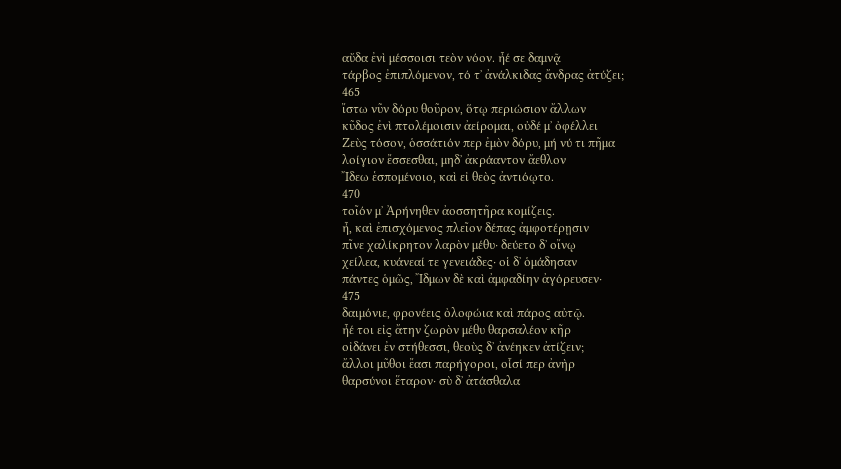αὔδα ἐνὶ μέσσοισι τεὸν νόον. ἦέ σε δαμνᾷ
τάρβος ἐπιπλόμενον, τό τʼ ἀνάλκιδας ἄνδρας ἀτύζει;
465
ἴστω νῦν δόρυ θοῦρον, ὅτῳ περιώσιον ἄλλων
κῦδος ἐνὶ πτολέμοισιν ἀείρομαι, οὐδέ μʼ ὀφέλλει
Ζεὺς τόσον, ὁσσάτιόν περ ἐμὸν δόρυ, μή νύ τι πῆμα
λοίγιον ἔσσεσθαι, μηδʼ ἀκράαντον ἄεθλον
Ἴδεω ἑσπομένοιο, καὶ εἰ θεὸς ἀντιόῳτο.
470
τοῖόν μʼ Ἀρήνηθεν ἀοσσητῆρα κομίζεις.
ἦ, καὶ ἐπισχόμενος πλεῖον δέπας ἀμφοτέρῃσιν
πῖνε χαλίκρητον λαρὸν μέθυ· δεύετο δʼ οἴνῳ
χείλεα, κυάνεαί τε γενειάδες· οἱ δʼ ὁμάδησαν
πάντες ὁμῶς, Ἴδμων δὲ καὶ ἀμφαδίην ἀγόρευσεν·
475
δαιμόνιε, φρονέεις ὀλοφώια καὶ πάρος αὐτῷ.
ἦέ τοι εἰς ἄτην ζωρὸν μέθυ θαρσαλέον κῆρ
οἰδάνει ἐν στήθεσσι, θεοὺς δʼ ἀνέηκεν ἀτίζειν;
ἄλλοι μῦθοι ἔασι παρήγοροι, οἷσί περ ἀνὴρ
θαρσύνοι ἕταρον· σὺ δʼ ἀτάσθαλα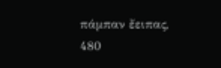πάμπαν ἔειπας,
480